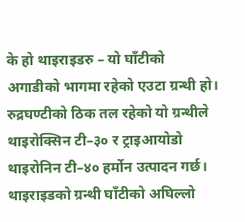के हो थाइराइडरु – यो घाँटीको अगाडीको भागमा रहेको एउटा ग्रन्थी हो। रुद्रघण्टीको ठिक तल रहेको यो ग्रन्थीले थाइरोक्सिन टी–३० र ट्राइआयोडो थाइरोनिन टी–४० हर्मोन उत्पादन गर्छ। थाइराइडको ग्रन्थी घाँटीको अघिल्लो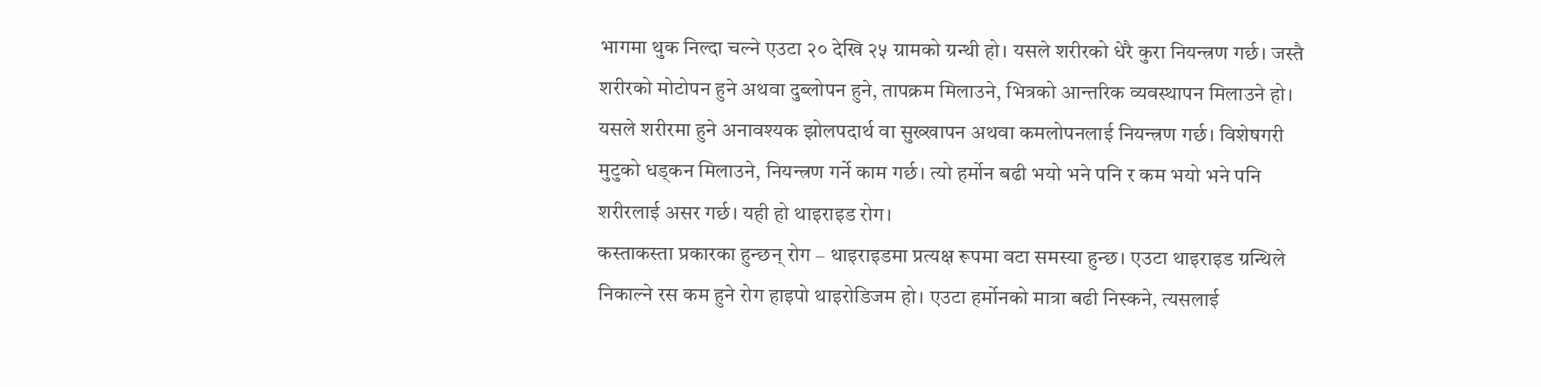भागमा थुक निल्दा चल्ने एउटा २० देखि २५ ग्रामको ग्रन्थी हो। यसले शरीरको धेरै कुरा नियन्त्रण गर्छ। जस्तै शरीरको मोटोपन हुने अथवा दुब्लोपन हुने, तापक्रम मिलाउने, भित्रको आन्तरिक व्यवस्थापन मिलाउने हो। यसले शरीरमा हुने अनावश्यक झोलपदार्थ वा सुख्खापन अथवा कमलोपनलाई नियन्त्रण गर्छ। विशेषगरी मुटुको धड्कन मिलाउने, नियन्त्रण गर्ने काम गर्छ। त्यो हर्मोन बढी भयो भने पनि र कम भयो भने पनि शरीरलाई असर गर्छ। यही हो थाइराइड रोग।
कस्ताकस्ता प्रकारका हुन्छन् रोग – थाइराइडमा प्रत्यक्ष रूपमा वटा समस्या हुन्छ। एउटा थाइराइड ग्रन्थिले निकाल्ने रस कम हुने रोग हाइपो थाइरोडिजम हो। एउटा हर्मोनको मात्रा बढी निस्कने, त्यसलाई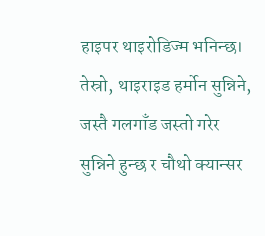हाइपर थाइरोडिज्म भनिन्छ। तेस्रो, थाइराइड हर्मोन सुन्निने, जस्तै गलगाँड जस्तो गरेर सुन्निने हुन्छ र चौथो क्यान्सर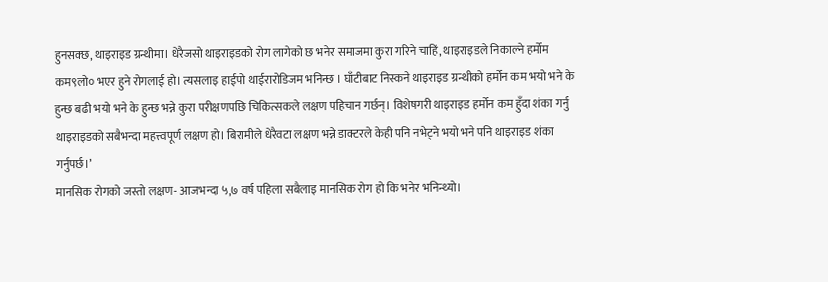हुनसक्छ, थाइराइड ग्रन्थीमा। धेरैजसो थाइराइडको रोग लागेको छ भनेर समाजमा कुरा गरिने चाहिं, थाइराइडले निकाल्ने हर्मोम कम९लो० भएर हुने रोगलाई हो। त्यसलाइ हाईपो थाईरारोडिजम भनिन्छ । घाँटीबाट निस्कने थाइराइड ग्रन्थीको हर्मोन कम भयो भने के हुन्छ बढी भयो भने के हुन्छ भन्ने कुरा परीक्षणपछि चिकित्सकले लक्षण पहिचान गर्छन्। विशेषगरी थाइराइड हर्मोन कम हुँदा शंका गर्नु थाइराइडको सबैभन्दा महत्त्वपूर्ण लक्षण हो। बिरामीले धेरैवटा लक्षण भन्ने डाक्टरले केही पनि नभेट्ने भयो भने पनि थाइराइड शंका गर्नुपर्छ।’
मानसिक रोगको जस्तो लक्षण- आजभन्दा ५,७ वर्ष पहिला सबैलाइ मानसिक रोग हो कि भनेर भनिन्थ्यो।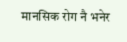मानसिक रोग नै भनेर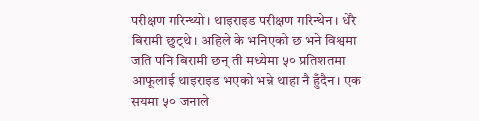परीक्षण गरिन्थ्यो। थाइराइड परीक्षण गरिन्थेन। धेरै बिरामी छुट्थे। अहिले के भनिएको छ भने विश्वमा जति पनि बिरामी छन् ती मध्येमा ५० प्रतिशतमा आफूलाई थाइराइड भएको भन्ने थाहा नै हुँदैन। एक सयमा ५० जनाले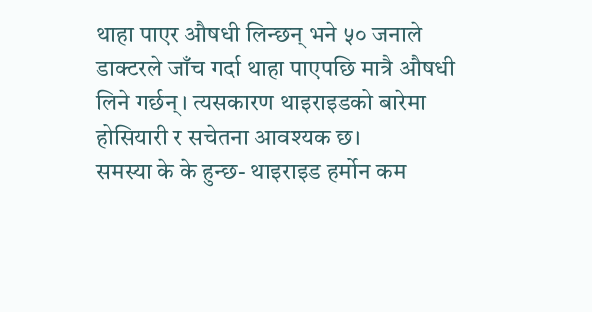थाहा पाएर औषधी लिन्छन् भने ५० जनाले डाक्टरले जाँच गर्दा थाहा पाएपछि मात्रै औषधी लिने गर्छन्। त्यसकारण थाइराइडको बारेमा होसियारी र सचेतना आवश्यक छ।
समस्या के के हुन्छ- थाइराइड हर्मोन कम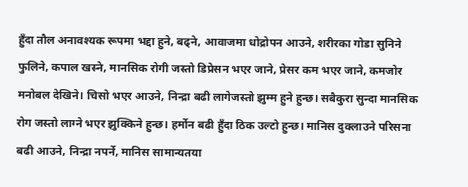हुँदा तौल अनावश्यक रूपमा भद्दा हुने, बढ्ने, आवाजमा धोद्रोपन आउने, शरीरका गोडा सुनिने फुलिने, कपाल खस्ने, मानसिक रोगी जस्तो डिप्रेसन भएर जाने, प्रेसर कम भएर जाने, कमजोर मनोबल देखिने। चिसो भएर आउने, निन्द्रा बढी लागेजस्तो झुम्म हुने हुन्छ। सबैकुरा सुन्दा मानसिक रोग जस्तो लाग्ने भएर झुक्किने हुन्छ। हर्मोन बढी हुँदा ठिक उल्टो हुन्छ। मानिस दुक्लाउने परिसना बढी आउने, निन्द्रा नपर्ने, मानिस सामान्यतया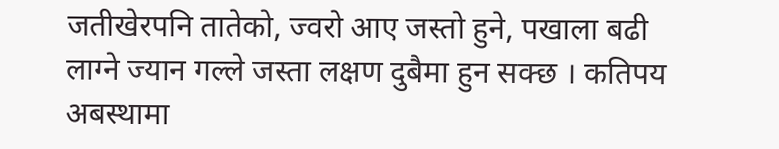जतीखेरपनि तातेको, ज्वरो आए जस्तो हुने, पखाला बढी लाग्ने ज्यान गल्ले जस्ता लक्षण दुबैमा हुन सक्छ । कतिपय अबस्थामा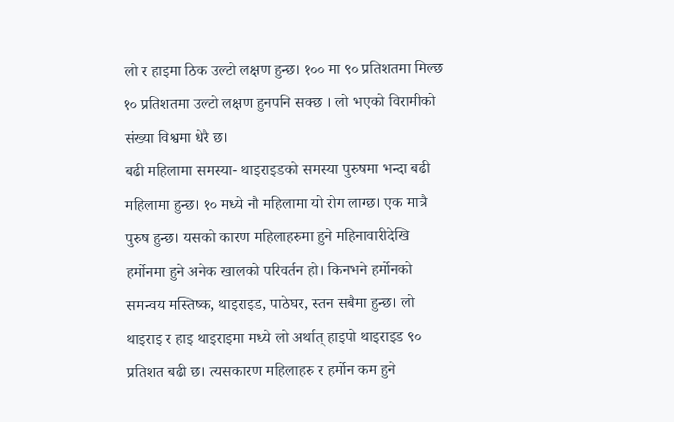लो र हाइमा ठिक उल्टो लक्षण हुन्छ। १०० मा ९० प्रतिशतमा मिल्छ १० प्रतिशतमा उल्टो लक्षण हुनपनि सक्छ । लो भएको विरामीको संख्या विश्वमा धेरै छ।
बढी महिलामा समस्या- थाइराइडको समस्या पुरुषमा भन्दा बढी महिलामा हुन्छ। १० मध्ये नौ महिलामा यो रोग लाग्छ। एक मात्रै पुरुष हुन्छ। यसको कारण महिलाहरुमा हुने महिनावारीदेखि हर्मोनमा हुने अनेक खालको परिवर्तन हो। किनभने हर्मोनको समन्वय मस्तिष्क, थाइराइड, पाठेघर, स्तन सबैमा हुन्छ। लो थाइराइ र हाइ थाइराइमा मध्ये लो अर्थात् हाइपो थाइराइड ९० प्रतिशत बढी छ। त्यसकारण महिलाहरु र हर्मोन कम हुने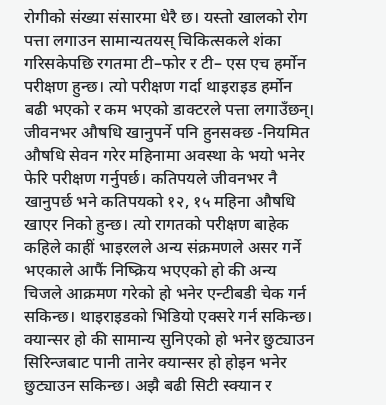रोगीको संख्या संसारमा धेरै छ। यस्तो खालको रोग पत्ता लगाउन सामान्यतयस् चिकित्सकले शंका गरिसकेपछि रगतमा टी–फोर र टी– एस एच हर्मोन परीक्षण हुन्छ। त्यो परीक्षण गर्दा थाइराइड हर्मोन बढी भएको र कम भएको डाक्टरले पत्ता लगाउँछन्।
जीवनभर औषधि खानुपर्ने पनि हुनसक्छ -नियमित औषधि सेवन गरेर महिनामा अवस्था के भयो भनेर फेरि परीक्षण गर्नुपर्छ। कतिपयले जीवनभर नै खानुपर्छ भने कतिपयको १२, १५ महिना औषधि खाएर निको हुन्छ। त्यो रागतको परीक्षण बाहेक कहिले काहीं भाइरलले अन्य संक्रमणले असर गर्ने भएकाले आफैं निष्क्रिय भएएको हो की अन्य चिजले आक्रमण गरेको हो भनेर एन्टीबडी चेक गर्न सकिन्छ। थाइराइडको भिडियो एक्सरे गर्न सकिन्छ। क्यान्सर हो की सामान्य सुनिएको हो भनेर छुट्याउन सिरिन्जबाट पानी तानेर क्यान्सर हो होइन भनेर छुट्याउन सकिन्छ। अझै बढी सिटी स्क्यान र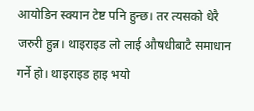आयोडिन स्क्यान टेष्ट पनि हुन्छ। तर त्यसको धेरै जरुरी हुन्न। थाइराइड लो लाई औषधीबाटै समाधान गर्ने हो। थाइराइड हाइ भयो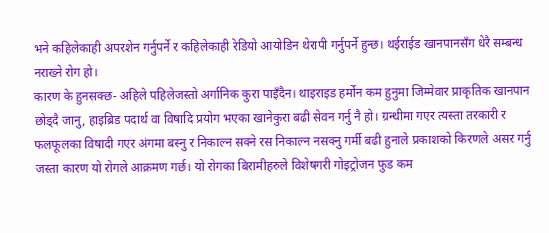भने कहिलेकाही अपरशेन गर्नुपर्ने र कहिलेकाही रेडियो आयोडिन थेरापी गर्नुपर्ने हुन्छ। थईराईड खानपानसँग धेरै सम्बन्ध नराख्ने रोग हो।
कारण के हुनसक्छ- अहिले पहिलेजस्तो अर्गानिक कुरा पाइँदैन। थाइराइड हर्मोन कम हुनुमा जिम्मेवार प्राकृतिक खानपान छोड्दै जानु, हाइब्रिड पदार्थ वा विषादि प्रयोग भएका खानेकुरा बढी सेवन गर्नु नै हो। ग्रन्थीमा गएर त्यस्ता तरकारी र फलफूलका विषादी गएर अंगमा बस्नु र निकाल्न सक्ने रस निकाल्न नसक्नु गर्मी बढी हुनाले प्रकाशको किरणले असर गर्नु जस्ता कारण यो रोगले आक्रमण गर्छ। यो रोगका बिरामीहरुले विशेषगरी गोइट्रोजन फुड कम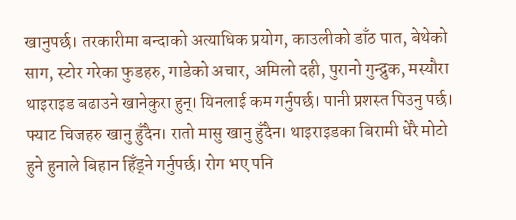खानुपर्छ। तरकारीमा बन्दाको अत्याधिक प्रयोग, काउलीको डाँठ पात, बेथेको साग, स्टोर गरेका फुडहरु, गाडेको अचार, अमिलो दही, पुरानो गुन्द्रुक, मस्यौरा थाइराइड बढाउने खानेकुरा हुन्। यिनलाई कम गर्नुपर्छ। पानी प्रशस्त पिउनु पर्छ। फ्याट चिजहरु खानु हुँदैन। रातो मासु खानु हुँदैन। थाइराइडका बिरामी धेरै मोटो हुने हुनाले बिहान हिँड्ने गर्नुपर्छ। रोग भए पनि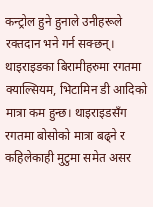कन्ट्रोल हुने हुनाले उनीहरूले रक्तदान भने गर्न सक्छन्। थाइराइडका बिरामीहरुमा रगतमा क्याल्सियम, भिटामिन डी आदिको मात्रा कम हुन्छ। थाइराइडसँग रगतमा बोसोको मात्रा बढ्ने र कहिलेकाही मुटुमा समेत असर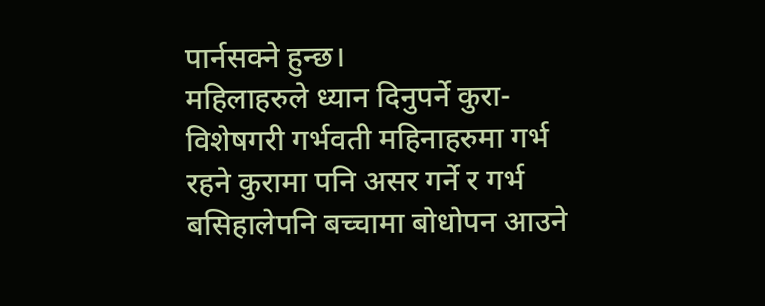पार्नसक्ने हुन्छ।
महिलाहरुले ध्यान दिनुपर्ने कुरा- विशेषगरी गर्भवती महिनाहरुमा गर्भ रहने कुरामा पनि असर गर्ने र गर्भ बसिहालेपनि बच्चामा बोधोपन आउने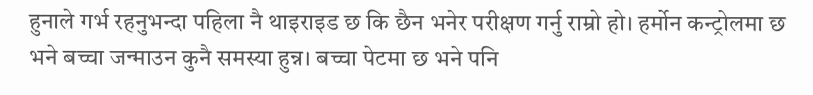हुनाले गर्भ रहनुभन्दा पहिला नै थाइराइड छ कि छैन भनेर परीक्षण गर्नु राम्रो हो। हर्मोन कन्ट्रोलमा छ भने बच्चा जन्माउन कुनै समस्या हुन्न। बच्चा पेटमा छ भने पनि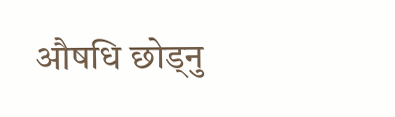औषधि छोड्नु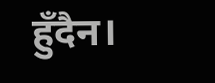हुँदैन।